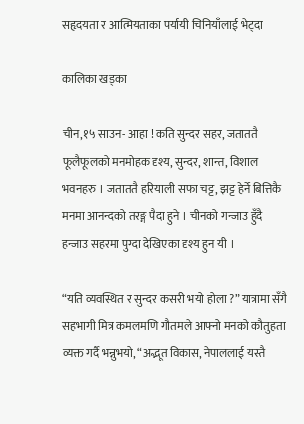सहृदयता र आत्मियताका पर्यायी चिनियाँलाई भेट्दा

कालिका खड्का

चीन,१५ साउन- आहा ! कति सुन्दर सहर, जताततै फूलैफूलको मनमोहक दृश्य, सुन्दर, शान्त, विशाल भवनहरु । जताततै हरियाली सफा चट्ट, झट्ट हेर्ने बित्तिकै मनमा आनन्दको तरङ्ग पैदा हुने । चीनको गन्जाउ हुँदै हन्जाउ सहरमा पुग्दा देखिएका दृश्य हुन यी ।

“यति व्यवस्थित र सुन्दर कसरी भयो होला ?” यात्रामा सँगै सहभागी मित्र कमलमणि गौतमले आफ्नो मनको कौतुहता व्यक्त गर्दै भन्नुभयो, “अद्भूत विकास, नेपाललाई यस्तै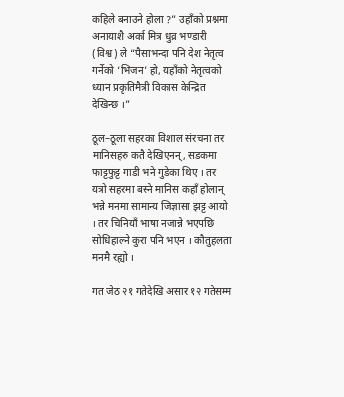कहिले बनाउने होला ?” उहाँको प्रश्नमा अनायाशै अर्का मित्र धुव्र भण्डारी (विश्व) ले “पैसाभन्दा पनि देश नेतृत्व गर्नेको ‘भिजन’ हो, यहाँको नेतृत्वको ध्यान प्रकृतिमैत्री विकास केन्द्रित देखिन्छ ।”

ठूल–ठूला सहरका विशाल संरचना तर मानिसहरु कतै देखिएनन्, सडकमा फाट्टफुट्ट गाडी भने गुडेका थिए । तर यत्रो सहरमा बस्ने मानिस कहाँ होलान् भन्ने मनमा सामान्य जिज्ञासा झट्ट आयो । तर चिनियाँ भाषा नजान्ने भएपछि सोधिहाल्ने कुरा पनि भएन । कौतुहलता मनमै रह्यो ।

गत जेठ २१ गतेदेखि असार १२ गतेसम्म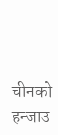चीनको हन्जाउ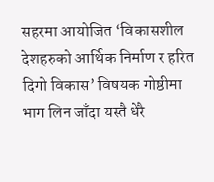सहरमा आयोजित ‘विकासशील देशहरुको आर्थिक निर्माण र हरित दिगो विकास’ विषयक गोष्ठीमा भाग लिन जाँदा यस्तै धेरै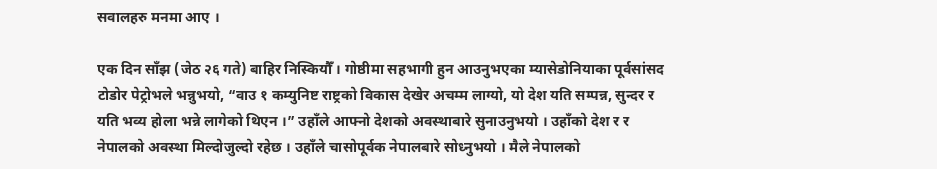सवालहरु मनमा आए ।

एक दिन साँझ (जेठ २६ गते) बाहिर निस्कियौँ । गोष्ठीमा सहभागी हुन आउनुभएका म्यासेडोनियाका पूर्वसांसद टोडोर पेट्रोभले भन्नुभयो, “वाउ १ कम्युनिष्ट राष्ट्रको विकास देखेर अचम्म लाग्यो, यो देश यति सम्पन्न, सुन्दर र यति भव्य होला भन्ने लागेको थिएन ।” उहाँले आफ्नो देशको अवस्थाबारे सुनाउनुभयो । उहाँको देश र र नेपालको अवस्था मिल्दोजुल्दो रहेछ । उहाँले चासोपूर्वक नेपालबारे सोध्नुभयो । मैले नेपालको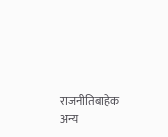राजनीतिबाहेक अन्य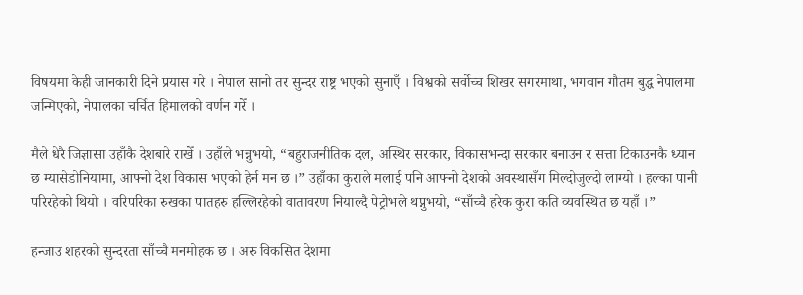विषयमा केही जानकारी दिने प्रयास गरे । नेपाल सानो तर सुन्दर राष्ट्र भएको सुनाएँ । विश्वको सर्वोच्च शिखर सगरमाथा, भगवान गौतम बुद्ध नेपालमा जन्मिएको, नेपालका चर्चित हिमालको वर्णन गरेँ ।

मैले धेरै जिज्ञासा उहाँकै देशबारे राखेँ । उहाँले भन्नुभयो, “बहुराजनीतिक दल, अस्थिर सरकार, विकासभन्दा सरकार बनाउन र सत्ता टिकाउनकै ध्यान छ म्यासेडोनियामा, आफ्नो देश विकास भएको हेर्न मन छ ।” उहाँका कुराले मलाई पनि आफ्नो देशको अवस्थासँग मिल्दोजुल्दो लाग्यो । हल्का पानी परिरहेको थियो । वरिपरिका रुखका पातहरु हल्लिरहेको वातावरण नियाल्दै पेट्रोभले थप्नुभयो, “साँच्चै हरेक कुरा कति व्यवस्थित छ यहाँ ।”

हन्जाउ शहरको सुन्दरता साँच्चै मनमोहक छ । अरु विकसित देशमा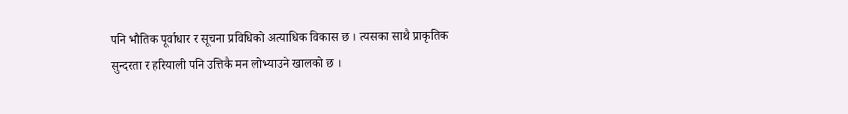पनि भौतिक पूर्वाधार र सूचना प्रविधिको अत्याधिक विकास छ । त्यसका साथै प्राकृतिक सुन्दरता र हरियाली पनि उत्तिकै मन लोभ्याउने खालको छ ।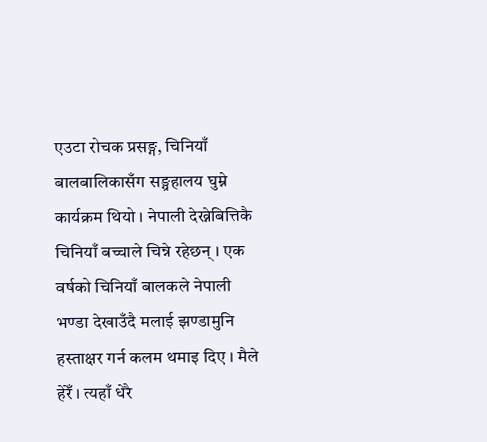एउटा रोचक प्रसङ्ग, चिनियाँ बालबालिकासँग सङ्ग्रहालय घुम्ने कार्यक्रम थियो । नेपाली देख्नेबित्तिकै चिनियाँ बच्चाले चिन्ने रहेछन् । एक वर्षको चिनियाँ बालकले नेपाली भण्डा देखाउँदै मलाई झण्डामुनि हस्ताक्षर गर्न कलम थमाइ दिए । मैले हेरेँ । त्यहाँ धेरै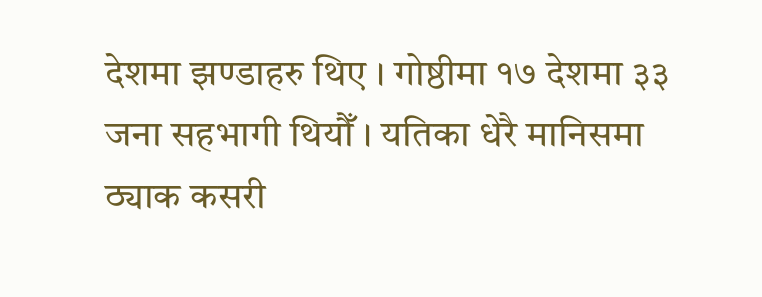देशमा झण्डाहरु थिए । गोष्ठीमा १७ देशमा ३३ जना सहभागी थियौँ । यतिका धेरै मानिसमा ठ्याक कसरी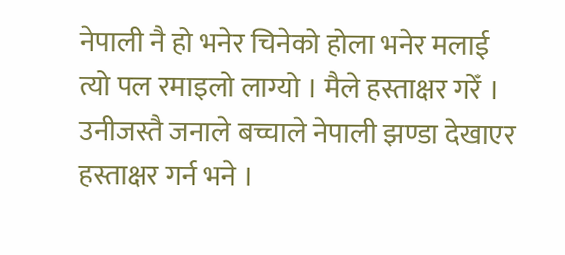नेपाली नै हो भनेर चिनेको होला भनेर मलाई त्यो पल रमाइलो लाग्यो । मैले हस्ताक्षर गरेँ । उनीजस्तै जनाले बच्चाले नेपाली झण्डा देखाएर हस्ताक्षर गर्न भने ।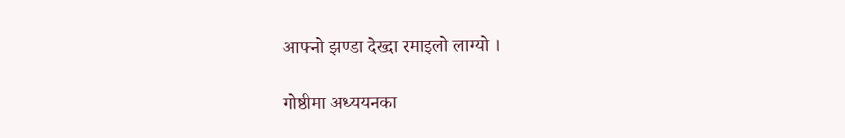आफ्नो झण्डा देख्दा रमाइलो लाग्यो ।

गोष्ठीमा अध्ययनका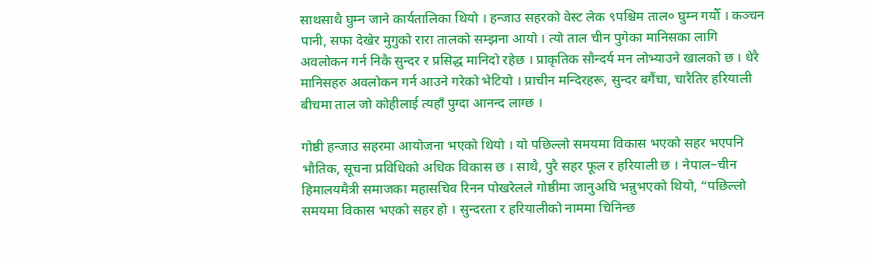साथसाथै घुम्न जाने कार्यतालिका थियो । हन्जाउ सहरको वेस्ट लेक ९पश्चिम ताल० घुम्न गयौँ । कञ्चन पानी, सफा देखेर मुगुको रारा तालको सम्झना आयो । त्यो ताल चीन पुगेका मानिसका लागि अवलोकन गर्न निकै सुन्दर र प्रसिद्ध मानिदो रहेछ । प्राकृतिक सौन्दर्य मन लोभ्याउने खालको छ । धेरै मानिसहरु अवलोकन गर्न आउने गरेको भेटियो । प्राचीन मन्दिरहरू, सुन्दर बगैंचा, चारैतिर हरियाली बीचमा ताल जो कोहीलाई त्यहाँ पुग्दा आनन्द लाग्छ ।

गोष्ठी हन्जाउ सहरमा आयोजना भएको थियो । यो पछिल्लो समयमा विकास भएको सहर भएपनि भौतिक, सूचना प्रविधिको अधिक विकास छ । साथै, पुरै सहर फूल र हरियाली छ । नेपाल–चीन हिमालयमैत्री समाजका महासचिव रिनन पोखरेलले गोष्ठीमा जानुअघि भन्नुभएको थियो, “पछिल्लो समयमा विकास भएको सहर हो । सुन्दरता र हरियालीको नाममा चिनिन्छ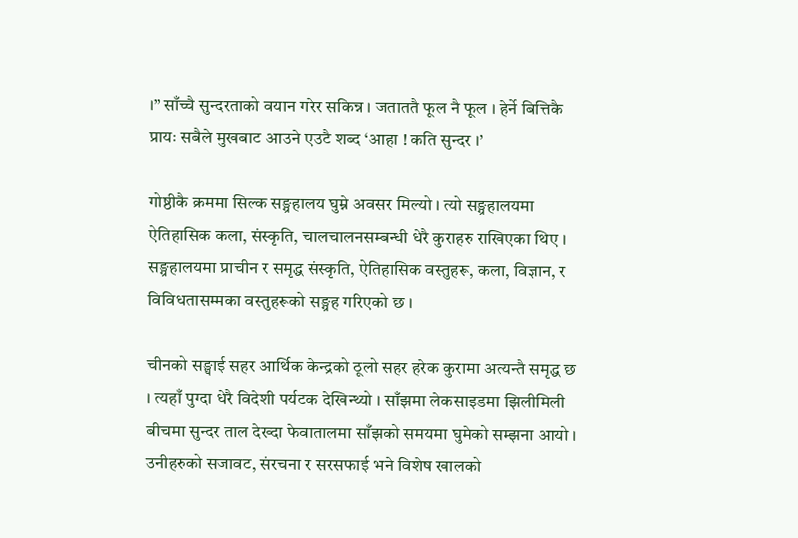।” साँच्चै सुन्दरताको वयान गरेर सकिन्न । जताततै फूल नै फूल । हेर्ने बित्तिकै प्रायः सबैले मुखबाट आउने एउटै शब्द ‘आहा ! कति सुन्दर ।’

गोष्ठीकै क्रममा सिल्क सङ्ग्रहालय घुम्ने अवसर मिल्यो । त्यो सङ्ग्रहालयमा ऐतिहासिक कला, संस्कृति, चालचालनसम्बन्धी धेरै कुराहरु राखिएका थिए । सङ्ग्रहालयमा प्राचीन र समृद्ध संस्कृति, ऐतिहासिक वस्तुहरू, कला, विज्ञान, र विविधतासम्मका वस्तुहरूको सङ्ग्रह गरिएको छ ।

चीनको सङ्घाई सहर आर्थिक केन्द्रको ठूलो सहर हरेक कुरामा अत्यन्तै समृद्ध छ । त्यहाँ पुग्दा धेरै विदेशी पर्यटक देखिन्थ्यो । साँझमा लेकसाइडमा झिलीमिली बीचमा सुन्दर ताल देख्दा फेवातालमा साँझको समयमा घुमेको सम्झना आयो । उनीहरुको सजावट, संरचना र सरसफाई भने विशेष खालको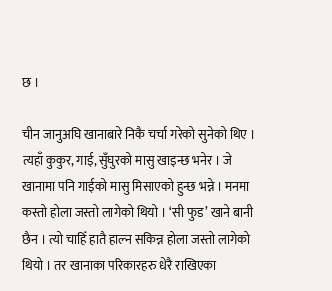छ ।

चीन जानुअघि खानाबारे निकै चर्चा गरेको सुनेको थिए । त्यहाँ कुकुर, गाई, सुँघुरको मासु खाइन्छ भनेर । जे खानामा पनि गाईको मासु मिसाएको हुन्छ भन्ने । मनमा कस्तो होला जस्तो लागेको थियो । ‘सी फुड’ खाने बानी छैन । त्यो चाहिँ हातै हाल्न सकिन्न होला जस्तो लागेको थियो । तर खानाका परिकारहरु धेरै राखिएका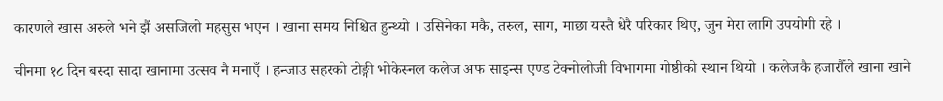कारणले खास अरुले भने झैं असजिलो महसुस भएन । खाना समय निश्चित हुन्थ्यो । उसिनेका मकै, तरुल, साग, माछा यस्तै धेरै परिकार थिए, जुन मेरा लागि उपयोगी रहे ।

चीनमा १८ दिन बस्दा सादा खानामा उत्सव नै मनाएँ । हन्जाउ सहरको टोङ्गी भोकेस्नल कलेज अफ साइन्स एण्ड टेक्नोलोजी विभागमा गोष्ठीको स्थान थियो । कलेजकै हजारौँले खाना खाने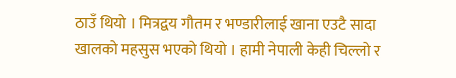ठाउँ थियो । मित्रद्वय गौतम र भण्डारीलाई खाना एउटै सादा खालको महसुस भएको थियो । हामी नेपाली केही चिल्लो र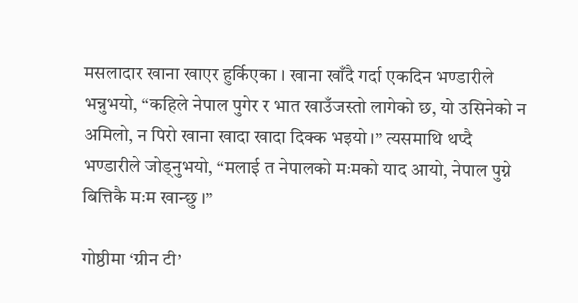मसलादार खाना खाएर हुर्किएका । खाना खाँदै गर्दा एकदिन भण्डारीले भन्नुभयो, “कहिले नेपाल पुगेर र भात खाउँजस्तो लागेको छ, यो उसिनेको न अमिलो, न पिरो खाना खादा खादा दिक्क भइयो ।” त्यसमाथि थप्दै भण्डारीले जोड्नुभयो, “मलाई त नेपालको मःमको याद आयो, नेपाल पुग्ने बित्तिकै मःम खान्छु ।”

गोष्ठीमा ‘ग्रीन टी’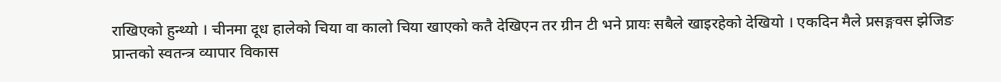राखिएको हुन्थ्यो । चीनमा दूध हालेको चिया वा कालो चिया खाएको कतै देखिएन तर ग्रीन टी भने प्रायः सबैले खाइरहेको देखियो । एकदिन मैले प्रसङ्गवस झेजिङ प्रान्तको स्वतन्त्र व्यापार विकास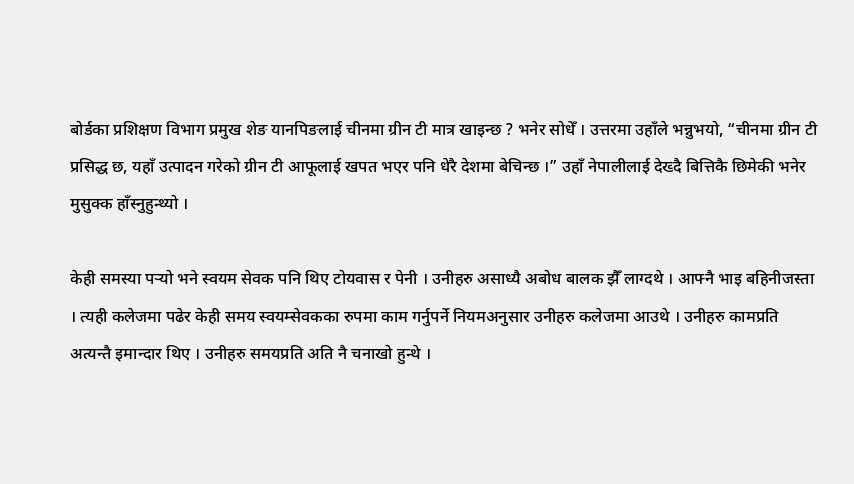बोर्डका प्रशिक्षण विभाग प्रमुख शेङ यानपिङलाई चीनमा ग्रीन टी मात्र खाइन्छ ? भनेर सोधेँ । उत्तरमा उहाँले भन्नुभयो, “चीनमा ग्रीन टी प्रसिद्ध छ, यहाँ उत्पादन गरेको ग्रीन टी आफूलाई खपत भएर पनि धेरै देशमा बेचिन्छ ।” उहाँ नेपालीलाई देख्दै बित्तिकै छिमेकी भनेर मुसुक्क हाँस्नुहुन्थ्यो ।

केही समस्या पर्‍यो भने स्वयम सेवक पनि थिए टोयवास र पेनी । उनीहरु असाध्यै अबोध बालक झैँ लाग्दथे । आफ्नै भाइ बहिनीजस्ता । त्यही कलेजमा पढेर केही समय स्वयम्सेवकका रुपमा काम गर्नुपर्ने नियमअनुसार उनीहरु कलेजमा आउथे । उनीहरु कामप्रति अत्यन्तै इमान्दार थिए । उनीहरु समयप्रति अति नै चनाखो हुन्थे ।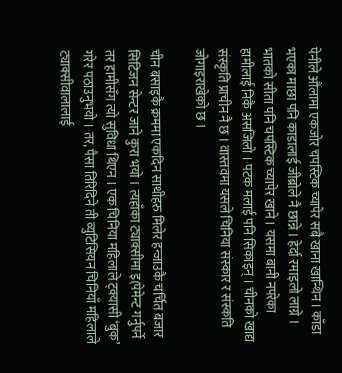पेनीले औंलामा एकजोर चपस्टिक च्यापेर सबै खाना खान्थिन । काँडा भएका माछा पनि काडालाई जीब्रोले नै छान्ने । हेर्दा रमाइलो लाग्ने । भातको सीता पनि चपस्टिक च्यापेर खाने । यसमा बानी नपरेका हामीलाई निकै असजिलो । पटक मलाई पनि सिकाइन् । चीनको खाद्य संस्कृति प्राचीन नै छ । वास्तवमा यसले चिनिया संस्कार र संस्कति जोगाइराखेको छ ।

चीन बसाइकै क्रममा एकदिन साथीहरु मिलेर हन्जाउकै चर्चित बजार सिटिजन सेन्टर जाने कुरा भयो । त्यहाँका ट्याक्सीमा इ(पेमेन्ट गर्नुपर्ने तर हामीसँग त्यो सुविधा थिएन । एक चिनिया महिलाले ट्क्यासी ‘बुक’ गरेर पठाउनुभयो । तर, पैसा तिरिदिने ती व्युटिसियन चिनियाँ महिलाले ट्याक्सीवालालाई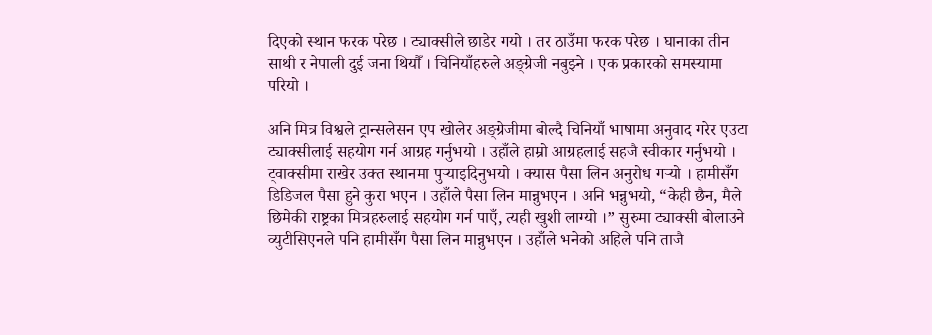दिएको स्थान फरक परेछ । ट्याक्सीले छाडेर गयो । तर ठाउँमा फरक परेछ । घानाका तीन साथी र नेपाली दुई जना थियौँ । चिनियाँहरुले अङ्ग्रेजी नबुझ्ने । एक प्रकारको समस्यामा परियो ।

अनि मित्र विश्वले ट्रान्सलेसन एप खोलेर अङ्ग्रेजीमा बोल्दै चिनियाँ भाषामा अनुवाद गरेर एउटा ट्याक्सीलाई सहयोग गर्न आग्रह गर्नुभयो । उहाँले हाम्रो आग्रहलाई सहजै स्वीकार गर्नुभयो । ट्वाक्सीमा राखेर उक्त स्थानमा पुर्‍याइदिनुभयो । क्यास पैसा लिन अनुरोध गर्‍यो । हामीसँग डिडिजल पैसा हुने कुरा भएन । उहाँले पैसा लिन मान्नुभएन । अनि भन्नुभयो, “केही छैन, मैले छिमेकी राष्ट्रका मित्रहरुलाई सहयोग गर्न पाएँ, त्यही खुशी लाग्यो ।” सुरुमा ट्याक्सी बोलाउने व्युटीसिएनले पनि हामीसँग पैसा लिन मान्नुभएन । उहाँले भनेको अहिले पनि ताजै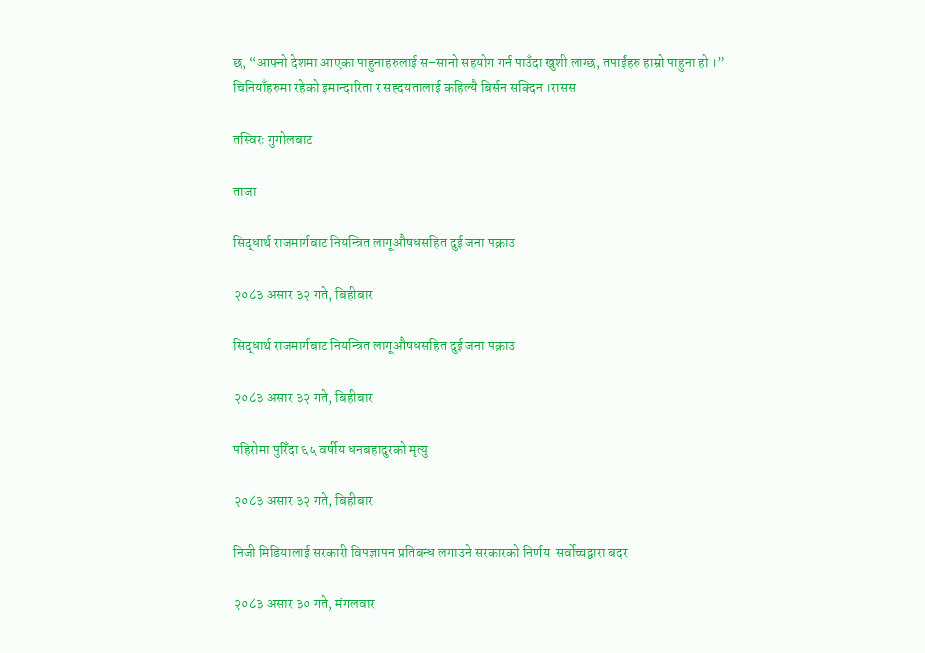छ, “आफ्नो देशमा आएका पाहुनाहरुलाई स–सानो सहयोग गर्न पाउँदा खुशी लाग्छ, तपाईंहरु हाम्रो पाहुना हो ।” चिनियाँहरुमा रहेको इमान्दारिता र सह्दयतालाई कहिल्यै बिर्सन सक्दिन ।रासस

तस्विरः गुगोलबाट

ताजा

सिद्धार्थ राजमार्गबाट नियन्त्रित लागूऔषधसहित दुई जना पक्राउ

२०८३ असार ३२ गते, बिहीबार

सिद्धार्थ राजमार्गबाट नियन्त्रित लागूऔषधसहित दुई जना पक्राउ

२०८३ असार ३२ गते, बिहीबार

पहिरोमा पुरिँदा ६५ वर्षीय धनबहादुरको मृत्यु

२०८३ असार ३२ गते, बिहीबार

निजी मिडियालाई सरकारी विपज्ञापन प्रतिबन्ध लगाउने सरकारको निर्णय  सर्वोच्चद्वारा बदर

२०८३ असार ३० गते, मंगलवार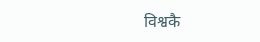विश्वकै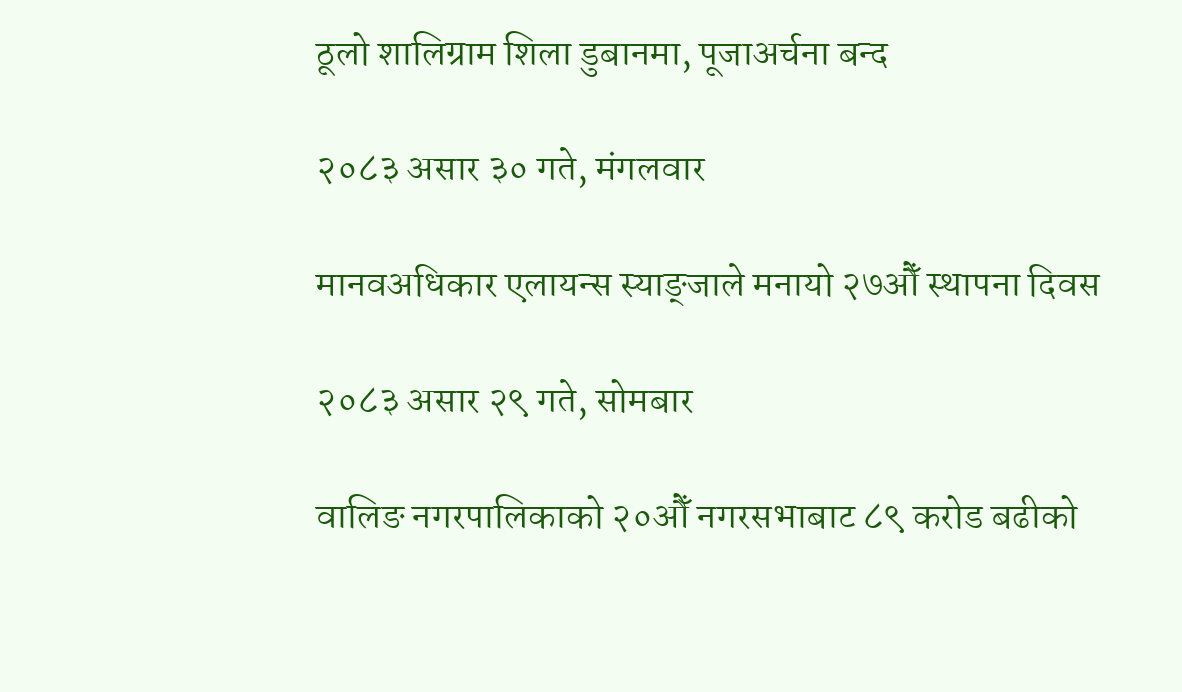ठूलो शालिग्राम शिला डुबानमा, पूजाअर्चना बन्द

२०८३ असार ३० गते, मंगलवार

मानवअधिकार एलायन्स स्याङ्जाले मनायो २७औँ स्थापना दिवस

२०८३ असार २९ गते, सोमबार

वालिङ नगरपालिकाको २०औँ नगरसभाबाट ८९ करोड बढीको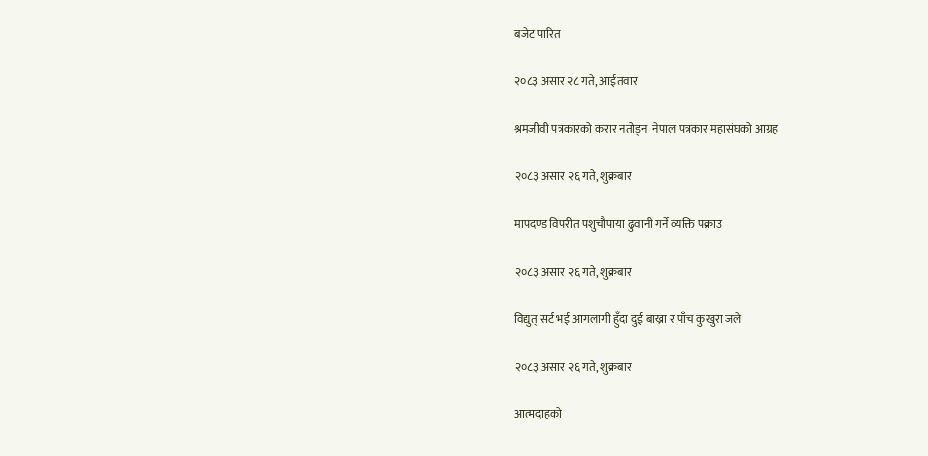बजेट पारित

२०८३ असार २८ गते, आईतवार

श्रमजीवी पत्रकारको करार नतोड्न  नेपाल पत्रकार महासंघको आग्रह

२०८३ असार २६ गते, शुक्रबार

मापदण्ड विपरीत पशुचौपाया ढुवानी गर्ने व्यक्ति पक्राउ

२०८३ असार २६ गते, शुक्रबार

विद्युत् सर्ट भई आगलागी हुँदा दुई बाख्रा र पाँच कुखुरा जले

२०८३ असार २६ गते, शुक्रबार

आत्मदाहको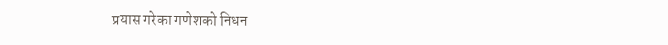प्रयास गरेका गणेशको निधन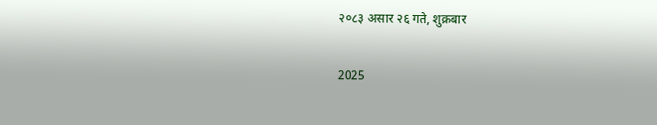२०८३ असार २६ गते, शुक्रबार

2025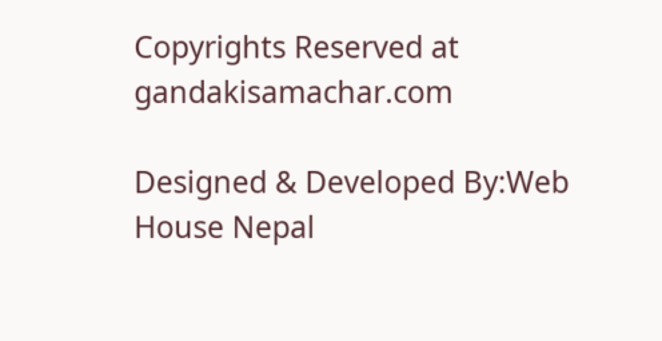Copyrights Reserved at gandakisamachar.com

Designed & Developed By:Web House Nepal